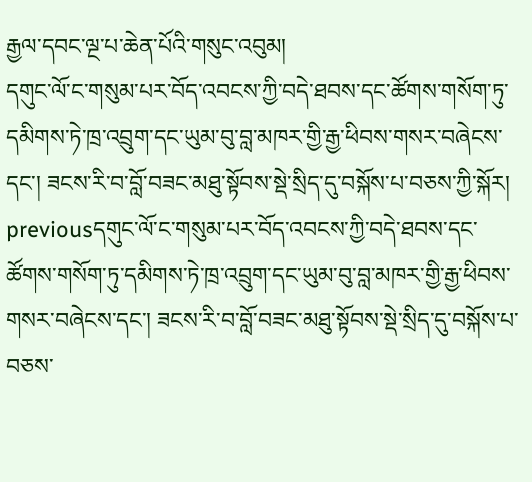རྒྱལ་དབང་ལྔ་པ་ཆེན་པོའི་གསུང་འབུམ།
དགུང་ལོ་ང་གསུམ་པར་བོད་འབངས་ཀྱི་བདེ་ཐབས་དང་ཚོགས་གསོག་ཏུ་དམིགས་ཏེ་ཁྲ་འབྲུག་དང་ཡུམ་བུ་བླ་མཁར་གྱི་རྒྱ་ཕིབས་གསར་བཞེངས་དང་། ཟངས་རི་བ་བློ་བཟང་མཐུ་སྟོབས་སྡེ་སྲིད་དུ་བསྐོས་པ་བཅས་ཀྱི་སྐོར།
previousདགུང་ལོ་ང་གསུམ་པར་བོད་འབངས་ཀྱི་བདེ་ཐབས་དང་ཚོགས་གསོག་ཏུ་དམིགས་ཏེ་ཁྲ་འབྲུག་དང་ཡུམ་བུ་བླ་མཁར་གྱི་རྒྱ་ཕིབས་གསར་བཞེངས་དང་། ཟངས་རི་བ་བློ་བཟང་མཐུ་སྟོབས་སྡེ་སྲིད་དུ་བསྐོས་པ་བཅས་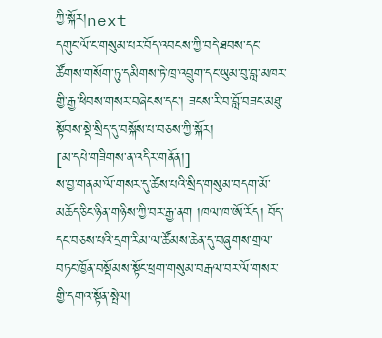ཀྱི་སྐོར།next
དགུང་ལོ་ང་གསུམ་པར་བོད་འབངས་ཀྱི་བདེ་ཐབས་དང་ཚོགས་གསོག་ཏུ་དམིགས་ཏེ་ཁྲ་འབྲུག་དང་ཡུམ་བུ་བླ་མཁར་གྱི་རྒྱ་ཕིབས་གསར་བཞེངས་དང་། ཟངས་རི་བ་བློ་བཟང་མཐུ་སྟོབས་སྡེ་སྲིད་དུ་བསྐོས་པ་བཅས་ཀྱི་སྐོར།
[མ་དཔེ་གཟིགས་ན་འདིར་གནོན།]
ས་བྱ་གནམ་ལོ་གསར་དུ་ཚེས་པའི་སྲིད་གསུམ་བདག་མོ་མཆོད་ཅིང་ཉིན་གཉིས་ཀྱི་བར་རྒྱ་ནག །ཁལ་ཁ་ཨོ་རོད། བོད་དང་བཅས་པའི་དྲག་རིམ་ལ་ཚོམས་ཆེན་དུ་བཞུགས་གྲལ་བཏང་ཁྱོན་བསྡོམས་སྟོང་ཕྲག་གསུམ་བརྒལ་བར་ལོ་གསར་གྱི་དགའ་སྟོན་སྤེལ།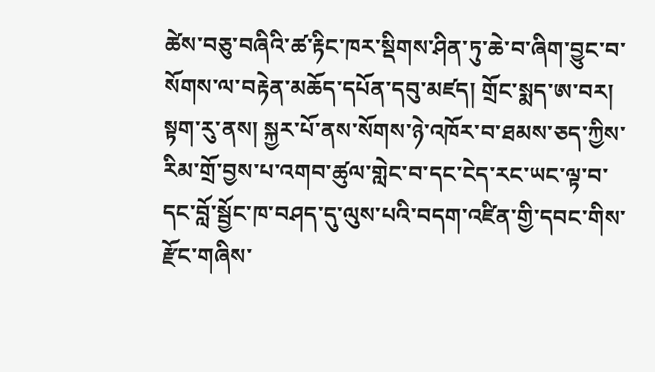ཚེས་བཅུ་བཞིའི་ཚ་རྟིང་ཁར་སྡིགས་ཤིན་ཏུ་ཆེ་བ་ཞིག་བྱུང་བ་སོགས་ལ་བརྟེན་མཆོད་དཔོན་དབུ་མཛད། གྲོང་སྨད་ཨ་བར། སྟག་རུ་ནས། སྐྱར་པོ་ནས་སོགས་ཉེ་འཁོར་བ་ཐམས་ཅད་ཀྱིས་རིམ་གྲོ་བྱས་པ་འགབ་ཚུལ་གླེང་བ་དང་ངེད་རང་ཡང་ལྟ་བ་དང་བློ་སྦྱོང་ཁ་བཤད་དུ་ལུས་པའི་བདག་འཛིན་གྱི་དབང་གིས་རྫོང་གཞིས་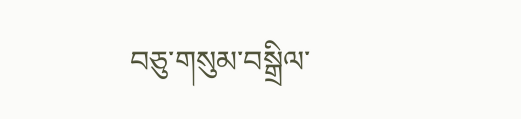བཅུ་གསུམ་བསྒྲིལ་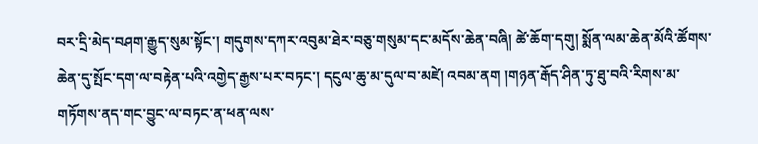བར་དྲི་མེད་བཤག་རྒྱུད་སུམ་སྟོང་། གདུགས་དཀར་འབུམ་ཐེར་བཅུ་གསུམ་དང་མདོས་ཆེན་བཞི། ཚེ་ཆོག་དགུ། སྨོན་ལམ་ཆེན་མོའི་ཚོགས་ཆེན་དུ་སྤོང་དག་ལ་བརྟེན་པའི་འགྱེད་རྒྱས་པར་བཏང་། དངུལ་ཆུ་མ་དུལ་བ་མཛེ། འབམ་ནག །གཉན་རྒོད་ཤིན་ཏུ་ཐུ་བའི་རིགས་མ་གཏོགས་ནད་གང་བྱུང་ལ་བཏང་ན་ཕན་ལས་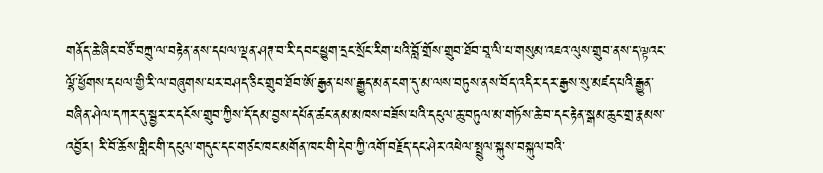གནོད་ཆེ་ཞིང་བཙོ་བཀྲུ་ལ་བརྟེན་ནས་དཔལ་ལྡན་ཤཊ་བ་རི་དབང་ཕྱུག་དྲང་སྲོང་རིག་པའི་བློ་གྲོས་གྲུབ་ཐོབ་བཱ་ལི་པ་གསུམ་འཇའ་ལུས་གྲུབ་ནས་ད་ལྟའང་ལྷོ་ཕྱོགས་དཔལ་གྱི་རི་ལ་བཞུགས་པར་བཤད་ཅིང་གྲུབ་ཐོབ་ཨོ་རྒྱན་པས་རྒྱུད་མན་ངག་དུ་མ་ལས་བཏུས་ནས་བོད་འདིར་དར་རྒྱས་སུ་མཛད་པའི་རྒྱུན་བཞིན་ཤེལ་དཀར་དུ་སྦྱར་ར་དངོས་གྲུབ་ཀྱིས་དོ་དམ་བྱས་དཔོན་ཚང་ནམ་མཁས་བཟོས་པའི་དངུལ་ཆུ་བཏུལ་མ་གཏོས་ཆེ་བ་དང་རྟེན་སྒམ་ཆུང་གྲ་རྣམས་འབྱོར། རི་བོ་ཆོས་གླིང་གི་དངུལ་གདུང་དང་གཙང་ཁང་མགོན་ཁང་གི་དེབ་ཀྱི་འགོ་བརྗོད་དང་ཤེར་འཕེལ་སྤྲུལ་སྐུས་བསྐུལ་བའི་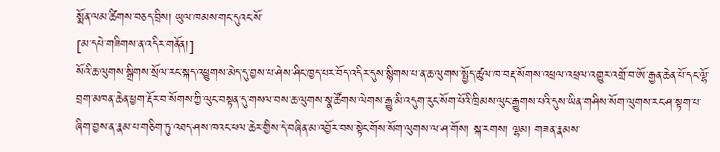སྨོན་ལམ་ཚིགས་བཅད་བྲིས། ཡུལ་ཁམས་གང་དུའང་སོ་
[མ་དཔེ་གཟིགས་ན་འདིར་གནོན།]
སོའི་ཆ་ལུགས་སྒྲིགས་སྲོལ་རང་སྐད་འཕྱུགས་མེད་དུ་བྱས་པ་ཤེས་ཤིང་ཁྱད་པར་བོད་འདིར་དུས་སྙིགས་པ་ན་ཆ་ལུགས་སྤྱོད་ཚུལ་ཁ་བརྡ་སོགས་འཕྲལ་འཕྲལ་འགྱུར་འགྲོ་བ་ཨོ་རྒྱན་ཆེན་པོ་དང་ལྷོ་བྲག་མཁན་ཆེན་ཕྱག་རྡོར་བ་སོགས་ཀྱི་ལུང་བསྟན་དུ་གསལ་བས་ཆ་ལུགས་སྣ་ཚོགས་ལེགས་རྒྱུ་མི་འདུག་རུང་སོག་པོའི་ཁྲིམས་ལུང་རྒྱུགས་པའི་དུས་ཡིན་གཤིས་སོག་ལུགས་རང་ཤ་སྟག་པ་ཞིག་བྱས་ན་རྣམ་པ་གཅིག་ཏུ་འཐད་ཤས་ཁའང་ཕལ་ཆེར་གྱིས་དེ་བཞིན་མ་འབྱོར་བས་སྟེང་གོས་སོག་ལུགས་ལ་ཤ་གོས། སྐ་རགས། ལྷམ། གཟན་རྣམས་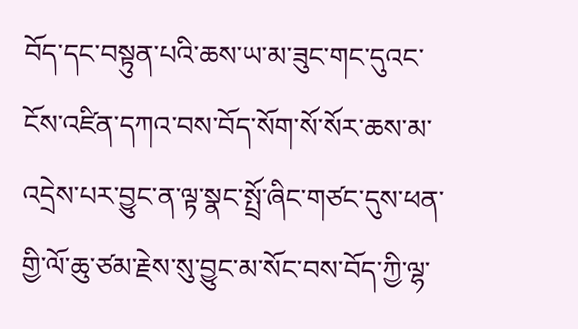བོད་དང་བསྟུན་པའི་ཆས་ཡ་མ་ཟུང་གང་དུའང་ངོས་འཛིན་དཀའ་བས་བོད་སོག་སོ་སོར་ཆས་མ་འདྲེས་པར་བྱུང་ན་ལྟ་སྣང་སྤྲོ་ཞིང་གཙང་དུས་ཕན་གྱི་ལོ་ཆུ་ཙམ་རྗེས་སུ་བྱུང་མ་སོང་བས་བོད་ཀྱི་ལྷ་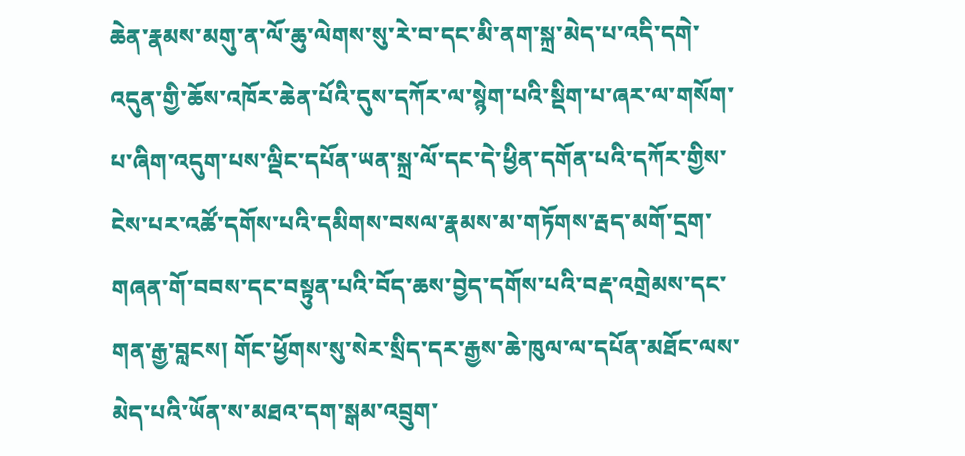ཆེན་རྣམས་མགུ་ན་ལོ་ཆུ་ལེགས་སུ་རེ་བ་དང་མི་ནག་སྐྲ་མེད་པ་འདི་དགེ་འདུན་གྱི་ཆོས་འཁོར་ཆེན་པོའི་དུས་དཀོར་ལ་སྙེག་པའི་སྡིག་པ་ཞར་ལ་གསོག་པ་ཞིག་འདུག་པས་ལྡིང་དཔོན་ཡན་སྐྲ་ལོ་དང་དེ་ཕྱིན་དགོན་པའི་དཀོར་གྱིས་ངེས་པར་འཚོ་དགོས་པའི་དམིགས་བསལ་རྣམས་མ་གཏོགས་རྦད་མགོ་དྲག་གཞན་གོ་བབས་དང་བསྟུན་པའི་བོད་ཆས་བྱེད་དགོས་པའི་བརྡ་འགྲེམས་དང་གན་རྒྱ་བླངས། གོང་ཕྱོགས་སུ་སེར་སྲིད་དར་རྒྱས་ཆེ་ཁུལ་ལ་དཔོན་མཐོང་ལས་མེད་པའི་ཡོན་ས་མཐའ་དག་སྒམ་འབྲུག་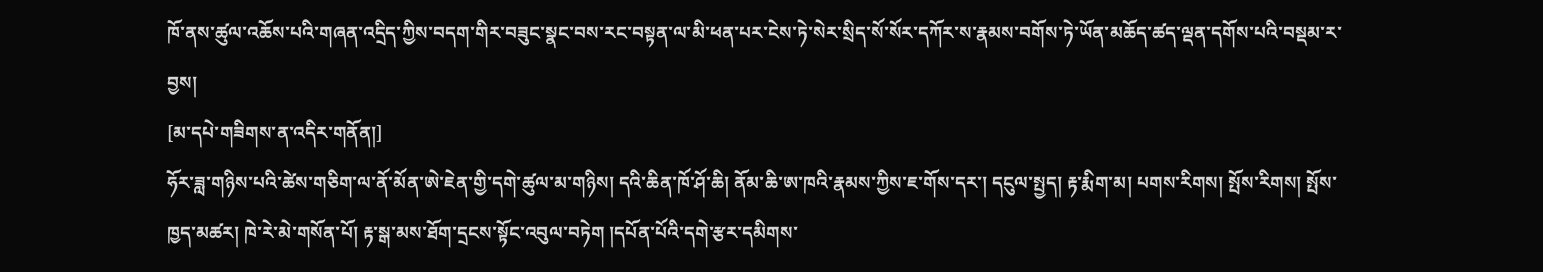ཁོ་ནས་ཚུལ་འཆོས་པའི་གཞན་འདྲིད་ཀྱིས་བདག་གིར་བཟུང་སྣང་བས་རང་བསྟན་ལ་མི་ཕན་པར་ངེས་ཏེ་སེར་སྲིད་སོ་སོར་དཀོར་ས་རྣམས་བགོས་ཏེ་ཡོན་མཆོད་ཚད་ལྡན་དགོས་པའི་བསྡམ་ར་བྱས།
[མ་དཔེ་གཟིགས་ན་འདིར་གནོན།]
ཧོར་ཟླ་གཉིས་པའི་ཚེས་གཅིག་ལ་ནོ་མོན་ཨེ་ཇེན་གྱི་དགེ་ཚུལ་མ་གཉིས། དའི་ཆིན་ཁོ་ཤོ་ཆི། ནོམ་ཆི་ཨ་ཁའི་རྣམས་ཀྱིས་ཇ་གོས་དར་། དངུལ་སྤྱད། རྟ་རྨིག་མ། པགས་རིགས། སྤོས་རིགས། སྤོས་ཁྱད་མཚར། ཁེ་རེ་མེ་གསོན་པོ། རྟ་སྒ་མས་ཐོག་དྲངས་སྟོང་འབུལ་བཏེག །དཔོན་པོའི་དགེ་རྩར་དམིགས་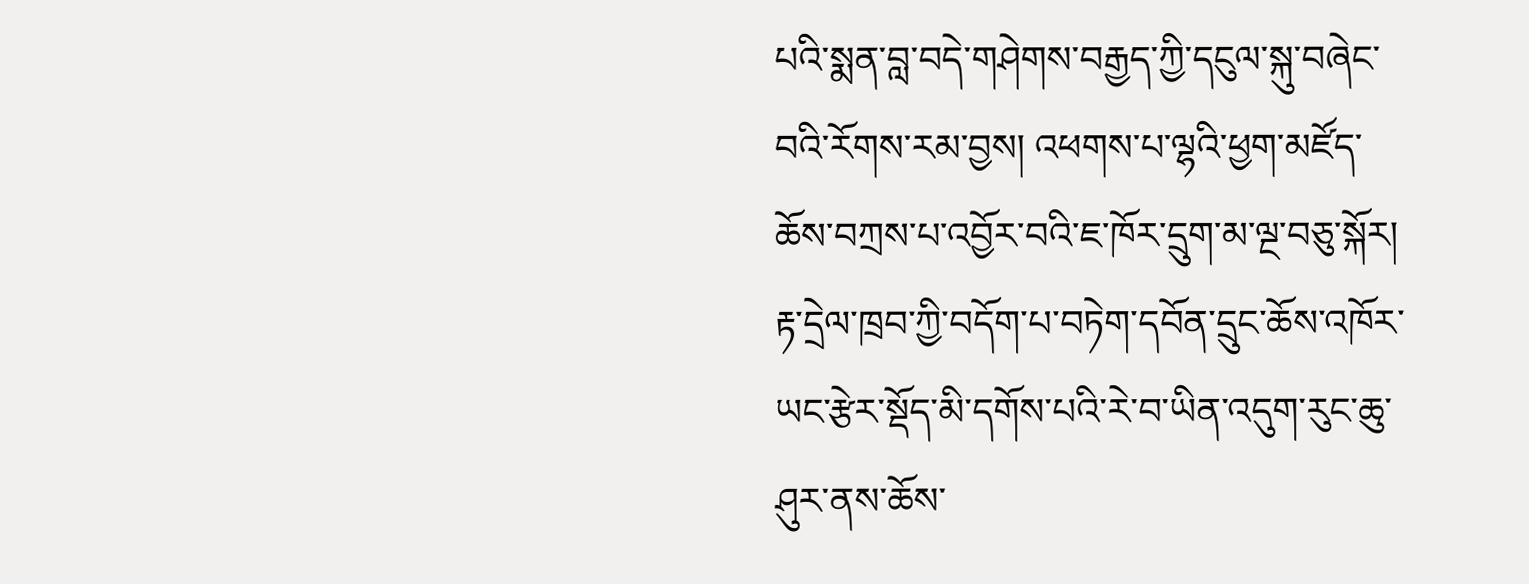པའི་སྨན་བླ་བདེ་གཤེགས་བརྒྱད་ཀྱི་དངུལ་སྐུ་བཞེང་བའི་རོགས་རམ་བྱས། འཕགས་པ་ལྷའི་ཕྱག་མཛོད་ཆོས་བཀྲས་པ་འབྱོར་བའི་ཇ་ཁོར་དྲུག་མ་ལྔ་བཅུ་སྐོར། རྟ་དྲེལ་ཁྲབ་ཀྱི་བདོག་པ་བཏེག་དབོན་དྲུང་ཆོས་འཁོར་ཡང་རྩེར་སྡོད་མི་དགོས་པའི་རེ་བ་ཡིན་འདུག་རུང་ཆུ་ཤུར་ནས་ཆོས་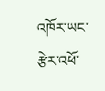འཁོར་ཡང་རྩེར་འཕོ་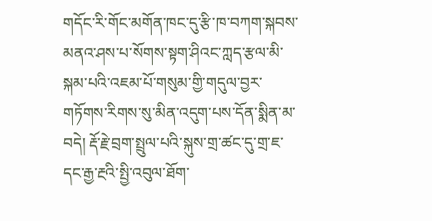གདོང་རི་གོང་མགོན་ཁང་དུ་རྩི་ཁ་བཀག་སྐབས་མནའ་ཤས་པ་སོགས་སྟག་ཤིའང་ཀླད་རྩལ་མི་སྐམ་པའི་འཇམ་པོ་གསུམ་གྱི་གདུལ་བྱར་གཏོགས་རིགས་སུ་མིན་འདུག་པས་དོན་སྨིན་མ་བདེ། རྡོ་རྗེ་བྲག་སྤྲུལ་པའི་སྐུས་གྲ་ཚང་དུ་གྲ་ཇ་དང་རྒྱ་རྔའི་སྤྱི་འབུལ་ཐོག་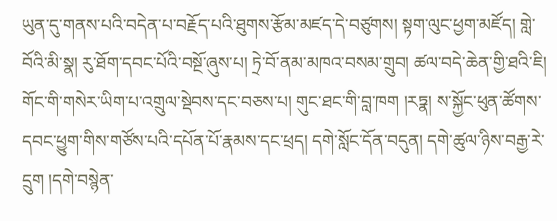ཡུན་དུ་གནས་པའི་བདེན་པ་བརྗོད་པའི་ཐུགས་རྩོམ་མཛད་དེ་བཙུགས། སྟག་ལུང་ཕྱག་མཛོད། གླེ་བོའི་མི་སྣ། རུ་ཐོག་དབང་པོའི་བསྔོ་ཞུས་པ། ཏྲེ་བོ་ནམ་མཁའ་བསམ་གྲུབ། ཚལ་བདེ་ཆེན་གྱི་ཐའི་ཇི། གོང་གི་གསེར་ཡིག་པ་འགྲུལ་སྡེབས་དང་བཅས་པ། གུང་ཐང་གི་བླ་ཁག །རཏྣ། ས་སྐྱོང་ཕུན་ཚོགས་དབང་ཕྱུག་གིས་གཙོས་པའི་དཔོན་པོ་རྣམས་དང་ཕྲད། དགེ་སློང་དོན་བདུན། དགེ་ཚུལ་ཉིས་བརྒྱ་རེ་དྲུག །དགེ་བསྙེན་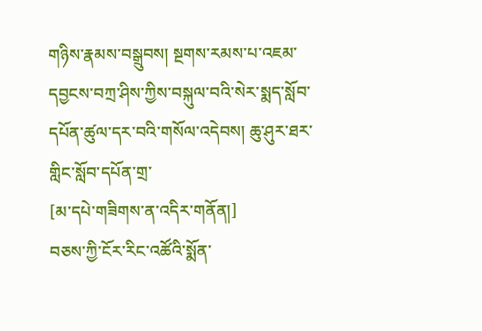གཉིས་རྣམས་བསྒྲུབས། སྔགས་རམས་པ་འཇམ་དབྱངས་བཀྲ་ཤིས་ཀྱིས་བསྐུལ་བའི་སེར་སྨད་སློབ་དཔོན་ཚུལ་དར་བའི་གསོལ་འདེབས། ཆུ་ཤུར་ཐར་གླིང་སློབ་དཔོན་གྲ་
[མ་དཔེ་གཟིགས་ན་འདིར་གནོན།]
བཅས་ཀྱི་ངོར་རིང་འཚོའི་སྨོན་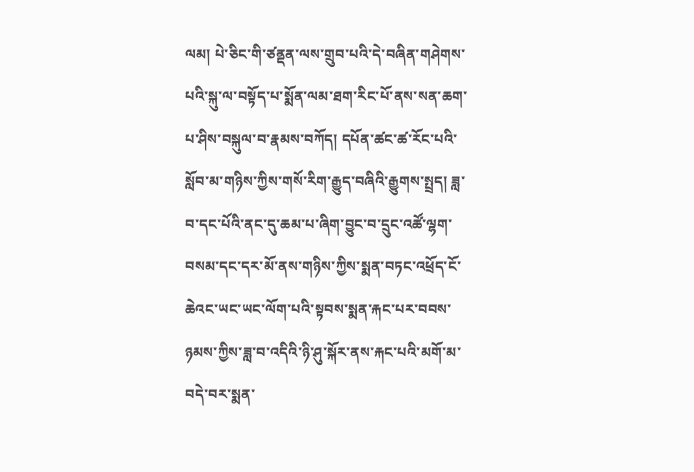ལམ། པེ་ཅིང་གི་ཙནྡན་ལས་གྲུབ་པའི་དེ་བཞིན་གཤེགས་པའི་སྐུ་ལ་བསྟོད་པ་སྨོན་ལམ་ཐག་རིང་པོ་ནས་སན་ཆག་པ་ཤིས་བསྐུལ་བ་རྣམས་བཀོད། དཔོན་ཚང་ཚ་རོང་པའི་སློབ་མ་གཉིས་ཀྱིས་གསོ་རིག་རྒྱུད་བཞིའི་རྒྱུགས་སྤྲད། ཟླ་བ་དང་པོའི་ནང་དུ་ཆམ་པ་ཞིག་བྱུང་བ་དྲུང་འཚོ་ལྷག་བསམ་དང་དར་མོ་ནས་གཉིས་ཀྱིས་སྨན་བཏང་འཕྲོད་ངོ་ཆེའང་ཡང་ཡང་ལོག་པའི་སྟབས་སྨན་རྐང་པར་བབས་ཉམས་ཀྱིས་ཟླ་བ་འདིའི་ཉི་ཤུ་སྐོར་ནས་རྐང་པའི་མགོ་མ་བདེ་བར་སྨན་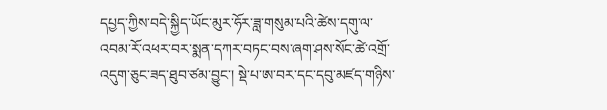དཔྱད་ཀྱིས་བདེ་སྐྱིད་ཡོང་མུར་ཧོར་ཟླ་གསུམ་པའི་ཚེས་དགུ་ལ་འབམ་རོ་འཕར་བར་སྨན་དཀར་བཏང་བས་ཞག་ཤས་སོང་ཚེ་འགྲོ་འདུག་ཅུང་ཟད་ཐུབ་ཙམ་བྱུང་། སྡེ་པ་ཨ་བར་དང་དབུ་མཛད་གཉིས་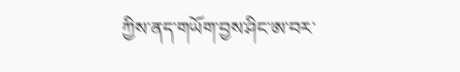ཀྱིས་ནད་གཡོག་བྱས་ཤིང་ཨ་བར་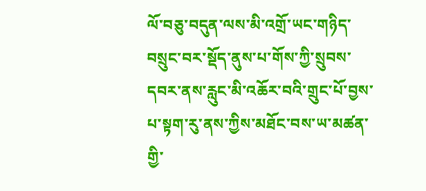ལོ་བཅུ་བདུན་ལས་མི་འགྲོ་ཡང་གཉིད་བསྲུང་བར་སྡོད་ནུས་པ་གོས་ཀྱི་སྲུབས་དབར་ནས་རླུང་མི་འཆོར་བའི་གྲུང་པོ་བྱས་པ་སྟག་རུ་ནས་ཀྱིས་མཐོང་བས་ཡ་མཚན་གྱི་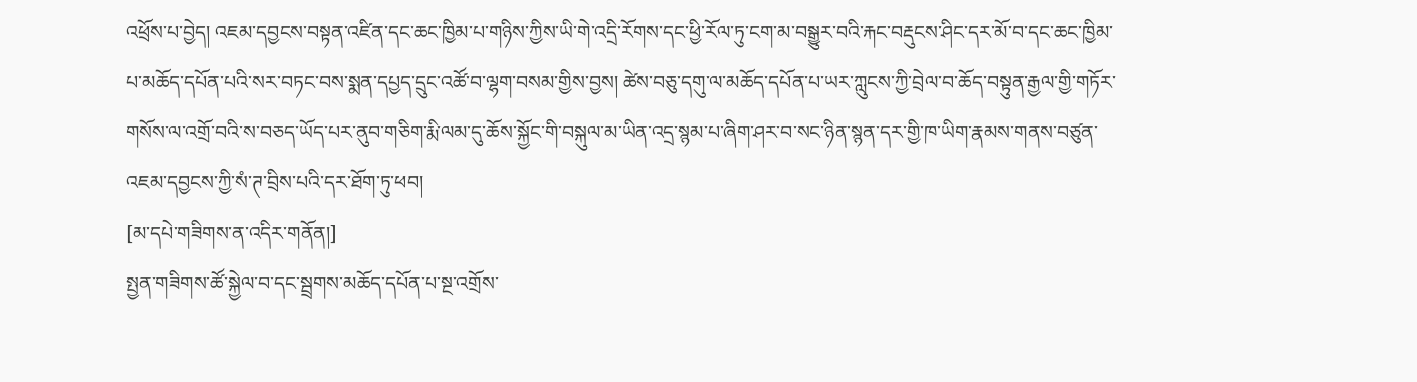འཕྲོས་པ་བྱེད། འཇམ་དབྱངས་བསྟན་འཛིན་དང་ཆང་ཁྱིམ་པ་གཉིས་ཀྱིས་ཡི་གེ་འདྲི་རོགས་དང་ཕྱི་རོལ་ཏུ་ངག་མ་བསྒྱུར་བའི་རྐང་བརྡུངས་ཤིང་དར་མོ་བ་དང་ཆང་ཁྱིམ་པ་མཆོད་དཔོན་པའི་སར་བཏང་བས་སྨན་དཔྱད་དྲུང་འཚོ་བ་ལྷག་བསམ་གྱིས་བྱས། ཚེས་བཅུ་དགུ་ལ་མཆོད་དཔོན་པ་ཡར་ཀླུངས་ཀྱི་བྲེལ་བ་ཆོད་བསྟུན་རྒྱལ་གྱི་གཏོར་གསོས་ལ་འགྲོ་བའི་ས་བཅད་ཡོད་པར་ནུབ་གཅིག་རྨི་ལམ་དུ་ཆོས་སྐྱོང་གི་བསྐུལ་མ་ཡིན་འདྲ་སྙམ་པ་ཞིག་ཤར་བ་སང་ཉིན་སྙན་དར་གྱི་ཁ་ཡིག་རྣམས་གནས་བཙུན་འཇམ་དབྱངས་ཀྱི་སཾ་ཊ་བྲིས་པའི་དར་ཐོག་ཏུ་ཕབ།
[མ་དཔེ་གཟིགས་ན་འདིར་གནོན།]
སྤྱན་གཟིགས་ཚོ་སྐྱེལ་བ་དང་སྦྲགས་མཆོད་དཔོན་པ་སྔ་འགྲོས་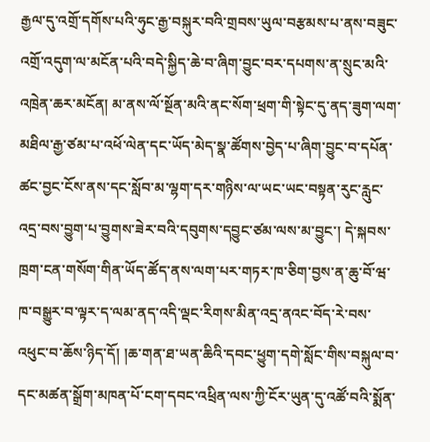རྒྱལ་དུ་འགྲོ་དགོས་པའི་ཧུང་རྒྱ་བསྐུར་བའི་གྲབས་ཡུལ་བརྩམས་པ་ནས་བཟུང་འགྲོ་འདུག་ལ་མངོན་པའི་བདེ་སྐྱིད་ཆེ་བ་ཞིག་བྱུང་བར་དཔགས་ན་སྲུང་མའི་འཁྲེན་ཆར་མངོན། མ་ནས་ལོ་སྔོན་མའི་ནང་སོག་ཕྲག་གི་སྟེང་དུ་ནད་ཟུག་ལག་མཐིལ་རྒྱ་ཙམ་པ་འཕོ་ལེན་དང་ཡོད་མེད་སྣ་ཚོགས་བྱེད་པ་ཞིག་བྱུང་བ་དཔོན་ཚང་བྱང་ངོས་ནས་དང་སློབ་མ་ལྷག་དར་གཉིས་ལ་ཡང་ཡང་བསྟན་རུང་རླུང་འདྲ་བས་བྱུག་པ་བྱུགས་ཟེར་བའི་དབུགས་དབྱུང་ཙམ་ལས་མ་བྱུང་། དེ་སྐབས་ཁྲག་ངན་གསོག་གིན་ཡོད་ཚོད་ནས་ལག་པར་གཏར་ཁ་ཅིག་བྱས་ན་ཆུ་བོ་ཝ་ཁ་བསྒྱུར་བ་ལྟར་ད་ལམ་ནད་འདི་ལྡང་རིགས་མིན་འདྲ་ནའང་བོད་རེ་བས་འཕུང་བ་ཆོས་ཉིད་དོ། །ཆ་གན་ཐ་ཡན་ཆིའི་དབང་ཕྱུག་དགེ་སློང་གིས་བསྐུལ་བ་དང་མཚན་སྒྲོག་མཁན་པོ་ངག་དབང་འཕྲིན་ལས་ཀྱི་ངོར་ཡུན་དུ་འཚོ་བའི་སྨོན་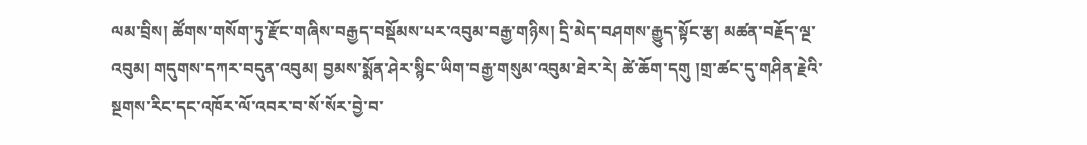ལམ་བྲིས། ཚོགས་གསོག་ཏུ་རྫོང་གཞིས་བརྒྱད་བསྡོམས་པར་འབུམ་བརྒྱ་གཉིས། དྲི་མེད་བཤགས་རྒྱུད་སྟོང་རྩ། མཚན་བརྗོད་ལྔ་འབུམ། གདུགས་དཀར་བདུན་འབུམ། བྱམས་སྨོན་ཤེར་སྙིང་ཡིག་བརྒྱ་གསུམ་འབུམ་ཐེར་རེ། ཚེ་ཆོག་དགུ །གྲ་ཚང་དུ་གཤིན་རྗེའི་སྔགས་རིང་དང་འཁོར་ལོ་འབར་བ་སོ་སོར་བྱེ་བ་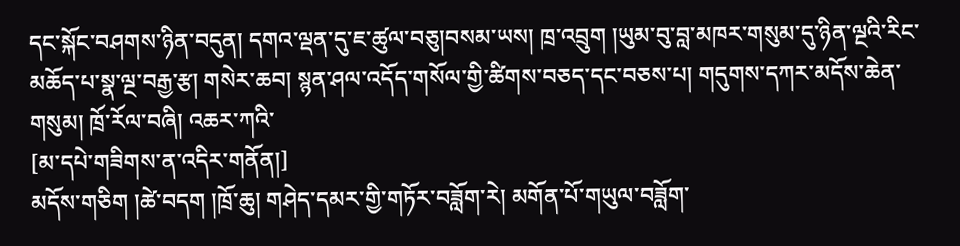དང་སྐོང་བཤགས་ཉིན་བདུན། དགའ་ལྡན་དུ་ཇ་ཚུལ་བཅུ།བསམ་ཡས། ཁྲ་འབྲུག །ཡུམ་བུ་བླ་མཁར་གསུམ་དུ་ཉིན་ལྔའི་རིང་མཆོད་པ་སྣ་ལྔ་བརྒྱ་རྩ། གསེར་ཆབ། སྙན་ཤལ་འདོད་གསོལ་གྱི་ཚིགས་བཅད་དང་བཅས་པ། གདུགས་དཀར་མདོས་ཆེན་གསུམ། ཁྲོ་རོལ་བཞི། འཆར་ཀའི་
[མ་དཔེ་གཟིགས་ན་འདིར་གནོན།]
མདོས་གཅིག །ཚེ་བདག །ཁྲོ་ཆུ། གཤེད་དམར་གྱི་གཏོར་བཟློག་རེ། མགོན་པོ་གཡུལ་བཟློག་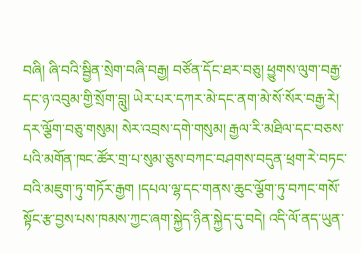བཞི། ཞི་བའི་སྦྱིན་སྲེག་བཞི་བརྒྱ། བཙོན་དོང་ཐར་བཅུ། ཕྱུགས་ལུག་བརྒྱ་དང་ཉ་འབུམ་གྱི་སྲོག་བླུ། ཡེར་པར་དཀར་མེ་དང་ནག་མེ་སོ་སོར་བརྒྱ་རེ། དར་ལྕོག་བཅུ་གསུམ། སེར་འབྲས་དགེ་གསུམ། རྒྱལ་རི་མཐིལ་དང་བཅས་པའི་མགོན་ཁང་ཚོར་གྲ་པ་སུམ་ཅུས་བཀང་བཤགས་བདུན་ཕྲག་རེ་བཏང་བའི་མཇུག་ཏུ་གཏོར་རྒྱག །དཔལ་ལྷ་དང་གནས་ཆུང་ལྕོག་ཏུ་བཀང་གསོ་སྟོང་རྩ་བྱས་པས་ཁམས་ཀྱང་ཞག་སྐྱེད་ཉིན་སྐྱེད་དུ་བདེ། འདི་ལོ་ནད་ཡུན་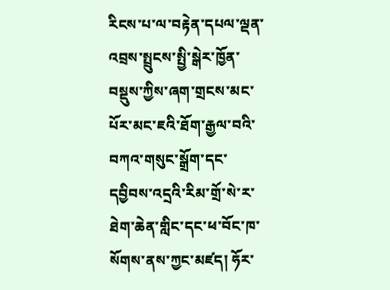རིངས་པ་ལ་བརྟེན་དཔལ་ལྡན་འབྲས་སྤྲུངས་སྤྱི་སྒེར་ཁྱོན་བསྡུས་ཀྱིས་ཞག་གྲངས་མང་པོར་མང་ཇའི་ཐོག་རྒྱལ་བའི་བཀའ་གསུང་སྒྲོག་དང་དབྱིབས་འདྲའི་རིམ་གྲོ་སེ་ར་ཐེག་ཆེན་གླིང་དང་ཕ་བོང་ཁ་སོགས་ནས་ཀྱང་མཛད། ཧོར་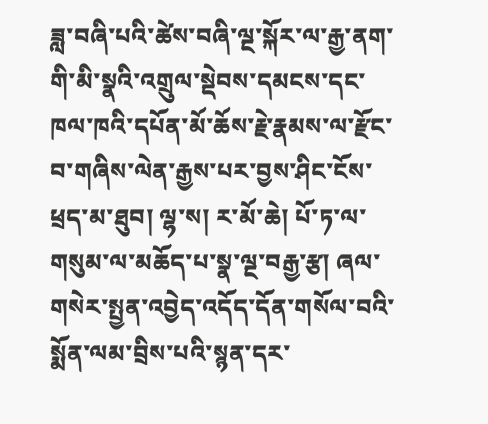ཟླ་བཞི་པའི་ཚེས་བཞི་ལྔ་སྐོར་ལ་རྒྱ་ནག་གི་མི་སྣའི་འགྲུལ་སྡེབས་དམངས་དང་ཁལ་ཁའི་དཔོན་མོ་ཆོས་རྗེ་རྣམས་ལ་རྫོང་བ་གཞིས་ལེན་རྒྱས་པར་བྱས་ཤིང་ངོས་ཕྲད་མ་ཐུབ། ལྷ་ས། ར་མོ་ཆེ། པོ་ཏ་ལ་གསུམ་ལ་མཆོད་པ་སྣ་ལྔ་བརྒྱ་རྩ། ཞལ་གསེར་སྤྱན་འབྱེད་འདོད་དོན་གསོལ་བའི་སྨོན་ལམ་བྲིས་པའི་སྙན་དར་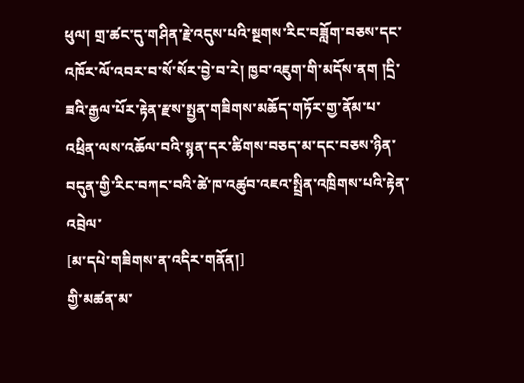ཕུལ། གྲ་ཚང་དུ་གཤིན་རྗེ་འདུས་པའི་སྔགས་རིང་བཟློག་བཅས་དང་འཁོར་ལོ་འབར་བ་སོ་སོར་བྱེ་བ་རེ། ཁྱབ་འཇུག་གི་མདོས་ནག །དྲི་ཟའི་རྒྱལ་པོར་རྟེན་རྫས་སྤྱན་གཟིགས་མཆོད་གཏོར་གྱ་ནོམ་པ་འཕྲིན་ལས་འཆོལ་བའི་སྙན་དར་ཚིགས་བཅད་མ་དང་བཅས་ཉིན་བདུན་གྱི་རིང་བཀང་བའི་ཚེ་ཁ་འཚུབ་འཇའ་སྤྲིན་འཁྲིགས་པའི་རྟེན་འབྲེལ་
[མ་དཔེ་གཟིགས་ན་འདིར་གནོན།]
གྱི་མཚན་མ་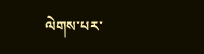ལེགས་པར་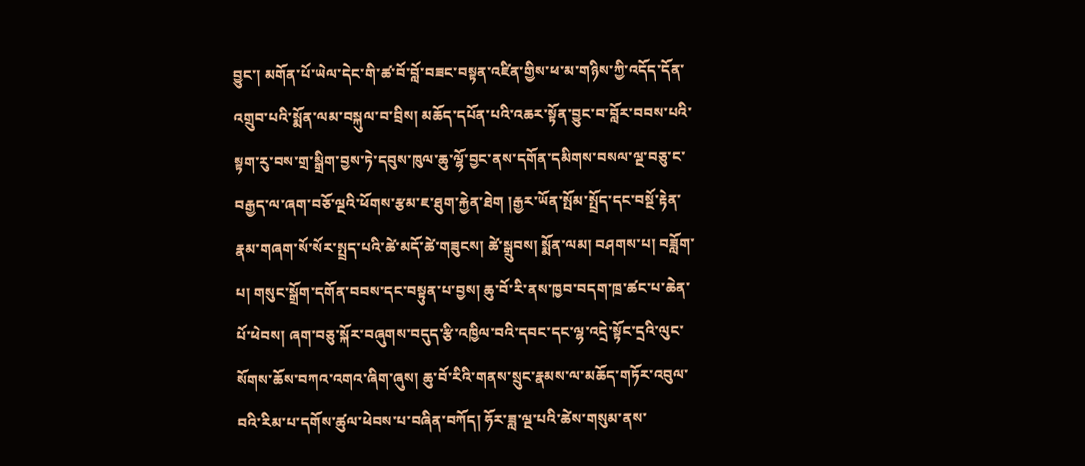བྱུང་། མགོན་པོ་ཡེལ་དེང་གི་ཚ་བོ་བློ་བཟང་བསྟན་འཛིན་གྱིས་ཕ་མ་གཉིས་ཀྱི་འདོད་དོན་འགྲུབ་པའི་སྨོན་ལམ་བསྐུལ་བ་བྲིས། མཆོད་དཔོན་པའི་འཆར་སྟོན་བྱུང་བ་བློར་བབས་པའི་སྟག་རུ་བས་གྲ་སྒྲིག་བྱས་ཏེ་དབུས་ཁུལ་ཆུ་ལྷོ་བྱང་ནས་དགོན་དམིགས་བསལ་ལྔ་བཅུ་ང་བརྒྱད་ལ་ཞག་བཅོ་ལྔའི་ཕོགས་རྩམ་ཇ་ཐུག་རྐྱེན་ཐེག །རྒྱར་ཡོན་སྤོམ་སྤྲོད་དང་བསྔོ་རྟེན་རྣམ་གཞག་སོ་སོར་སྤྲད་པའི་ཚེ་མདོ་ཚེ་གཟུངས། ཚེ་སྒྲུབས། སྨོན་ལམ། བཤགས་པ། བཟློག་པ། གསུང་སྒྲོག་དགོན་བབས་དང་བསྟུན་པ་བྱས། ཆུ་བོ་རི་ནས་ཁྱབ་བདག་ཁྲ་ཚང་པ་ཆེན་པོ་ཕེབས། ཞག་བཅུ་སྐོར་བཞུགས་བདུད་རྩི་འཁྱིལ་བའི་དབང་དང་ལྷ་འདྲེ་སྟོང་དྲའི་ལུང་སོགས་ཆོས་བཀའ་འགའ་ཞིག་ཞུས། ཆུ་བོ་རིའི་གནས་སྲུང་རྣམས་ལ་མཆོད་གཏོར་འབུལ་བའི་རིམ་པ་དགོས་ཚུལ་ཕེབས་པ་བཞིན་བཀོད། ཧོར་ཟླ་ལྔ་པའི་ཚེས་གསུམ་ནས་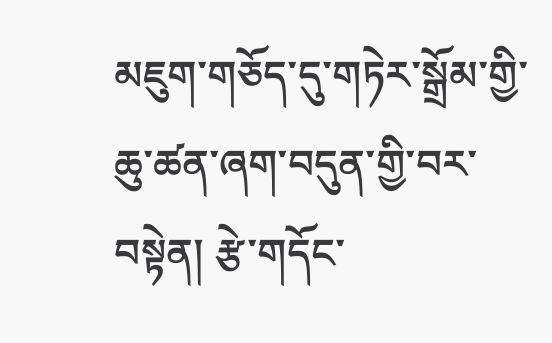མཇུག་གཅོད་དུ་གཏེར་སྒྲོམ་གྱི་ཆུ་ཚན་ཞག་བདུན་གྱི་བར་བསྟེན། རྩེ་གདོང་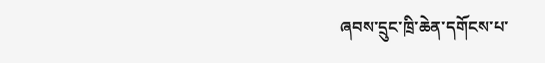ཞབས་དྲུང་ཁྲི་ཆེན་དགོངས་པ་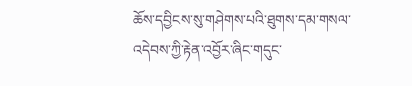ཆོས་དབྱིངས་སུ་གཤེགས་པའི་ཐུགས་དམ་གསལ་འདེབས་ཀྱི་རྟེན་འབྱོར་ཞིང་གདུང་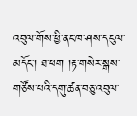འབུལ་གོས་ཕྱི་ནང་ཁ་ཤས་དངུལ་མདོང་། ཐ་ཕག །རྟ་གསེར་སྒས་གཙོས་པའི་དགུ་ཚན་བཅུ་འབུལ་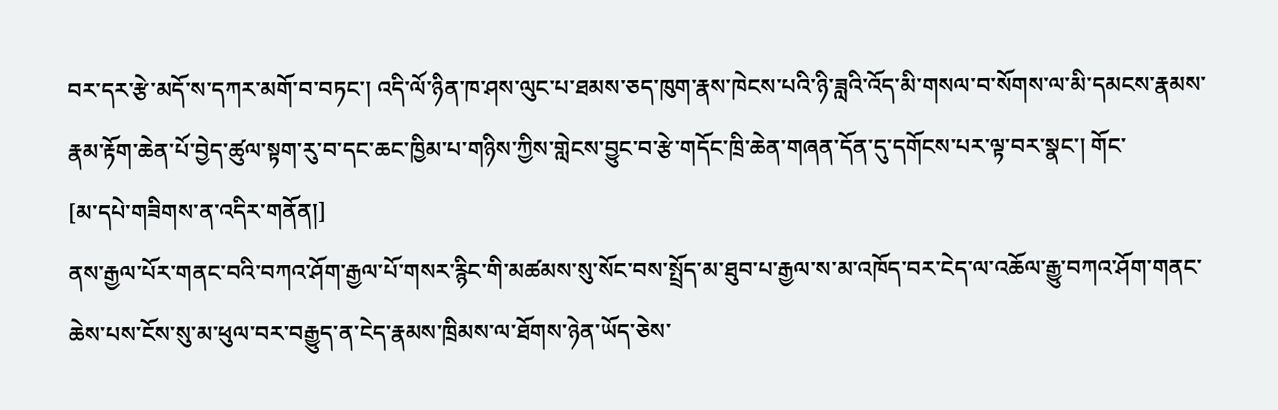བར་དར་རྩེ་མདོ་ས་དཀར་མགོ་བ་བཏང་། འདི་ལོ་ཉིན་ཁ་ཤས་ལུང་པ་ཐམས་ཅད་ཁུག་རྣས་ཁེངས་པའི་ཉི་ཟླའི་འོད་མི་གསལ་བ་སོགས་ལ་མི་དམངས་རྣམས་རྣམ་རྟོག་ཆེན་པོ་བྱེད་ཚུལ་སྟག་རུ་བ་དང་ཆང་ཁྱིམ་པ་གཉིས་ཀྱིས་གླེངས་བྱུང་བ་རྩེ་གདོང་ཁྲི་ཆེན་གཞན་དོན་དུ་དགོངས་པར་ལྟ་བར་སྣང་། གོང་
[མ་དཔེ་གཟིགས་ན་འདིར་གནོན།]
ནས་རྒྱལ་པོར་གནང་བའི་བཀའ་ཤོག་རྒྱལ་པོ་གསར་རྙིང་གི་མཚམས་སུ་སོང་བས་སྤྲོད་མ་ཐུབ་པ་རྒྱལ་ས་མ་འཁོད་བར་ངེད་ལ་འཆོལ་རྒྱུ་བཀའ་ཤོག་གནང་ཆེས་པས་ངོས་སུ་མ་ཕུལ་བར་བརྒྱུད་ན་ངེད་རྣམས་ཁྲིམས་ལ་ཐོགས་ཉེན་ཡོད་ཅེས་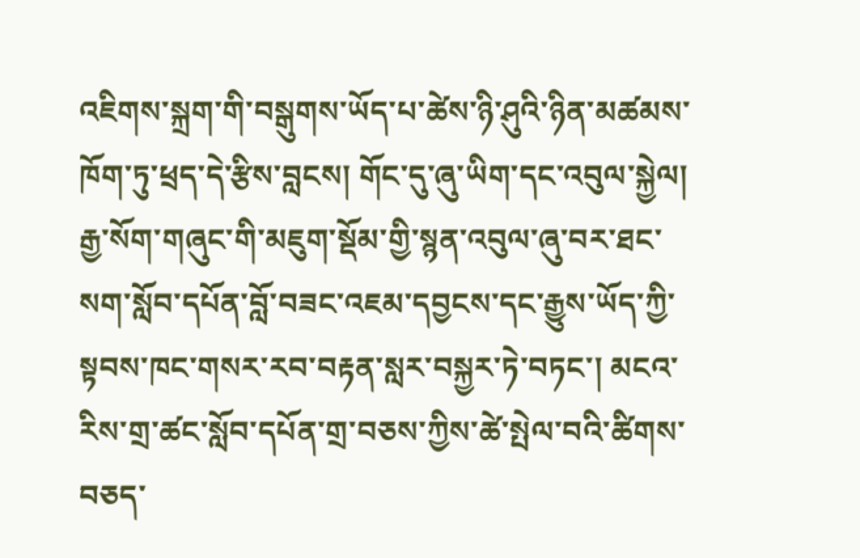འཇིགས་སྐྲག་གི་བསྒུགས་ཡོད་པ་ཚེས་ཉི་ཤུའི་ཉིན་མཚམས་ཁོག་ཏུ་ཕྲད་དེ་རྩིས་བླངས། གོང་དུ་ཞུ་ཡིག་དང་འབུལ་སྐྱེལ། རྒྱ་སོག་གཞུང་གི་མཇུག་སྡོམ་གྱི་སྙན་འབུལ་ཞུ་བར་ཐང་སག་སློབ་དཔོན་བློ་བཟང་འཇམ་དབྱངས་དང་རྒྱུས་ཡོད་ཀྱི་སྟབས་ཁང་གསར་རབ་བརྟན་སླར་བསྐྱར་ཏེ་བཏང་། མངའ་རིས་གྲ་ཚང་སློབ་དཔོན་གྲ་བཅས་ཀྱིས་ཚེ་སྤེལ་བའི་ཚིགས་བཅད་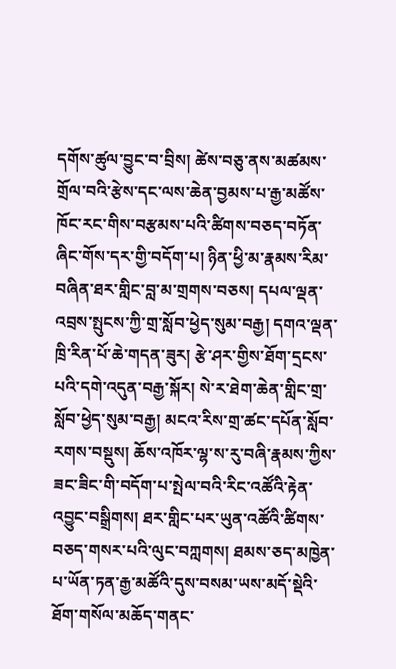དགོས་ཚུལ་བྱུང་བ་བྲིས། ཚེས་བཅུ་ནས་མཚམས་གྲོལ་བའི་རྩེས་དང་ལས་ཆེན་བྱམས་པ་རྒྱ་མཚོས་ཁོང་རང་གིས་བརྩམས་པའི་ཚིགས་བཅད་བཏོན་ཞིང་གོས་དར་གྱི་བདོག་པ། ཉིན་ཕྱི་མ་རྣམས་རིམ་བཞིན་ཐར་གླིང་བླ་མ་གྲགས་བཅས། དཔལ་ལྡན་འབྲས་སྤུངས་ཀྱི་གྲ་སློབ་ཕྱེད་སུམ་བརྒྱ། དགའ་ལྡན་ཁྲི་རིན་པོ་ཆེ་གདན་ཟུར། རྩེ་ཤར་གྱིས་ཐོག་དྲངས་པའི་དགེ་འདུན་བརྒྱ་སྐོར། སེ་ར་ཐེག་ཆེན་གླིང་གྲ་སློབ་ཕྱེད་སུམ་བརྒྱ། མངའ་རིས་གྲ་ཚང་དཔོན་སློབ་རགས་བསྡུས། ཆོས་འཁོར་ལྷ་ས་རུ་བཞི་རྣམས་ཀྱིས་ཟང་ཟིང་གི་བདོག་པ་སྤེལ་བའི་རིང་འཚོའི་རྟེན་འབྱུང་བསྒྲིགས། ཐར་གླིང་པར་ཡུན་འཚོའི་ཚིགས་བཅད་གསར་པའི་ལུང་བཀླགས། ཐམས་ཅད་མཁྱེན་པ་ཡོན་ཏན་རྒྱ་མཚོའི་དུས་བསམ་ཡས་མདོ་སྡེའི་ཐོག་གསོལ་མཆོད་གནང་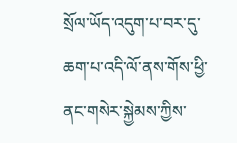སྲོལ་ཡོད་འདུག་པ་བར་དུ་ཆག་པ་འདི་ལོ་ནས་གོས་ཕྱི་ནང་གསེར་སྐྱེམས་ཀྱིས་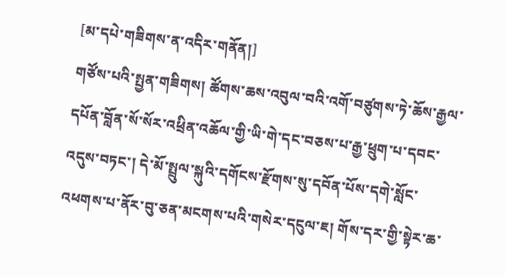[མ་དཔེ་གཟིགས་ན་འདིར་གནོན།]
གཙོས་པའི་སྤྱན་གཟིགས། ཚོགས་ཆས་འབུལ་བའི་འགོ་བཙུགས་ཏེ་ཆོས་རྒྱལ་དཔོན་བློན་སོ་སོར་འཕྲིན་འཆོལ་གྱི་ཡི་གེ་དང་བཅས་པ་རྒྱ་ཕྲུག་པ་དབང་འདུས་བཏང་། དེ་མོ་སྤྲུལ་སྐུའི་དགོངས་རྫོགས་སུ་དབོན་པོས་དགེ་སློང་འཕགས་པ་ནོར་བུ་ཅན་མངགས་པའི་གསེར་དངུལ་ཇ། གོས་དར་གྱི་སྟེར་ཆ་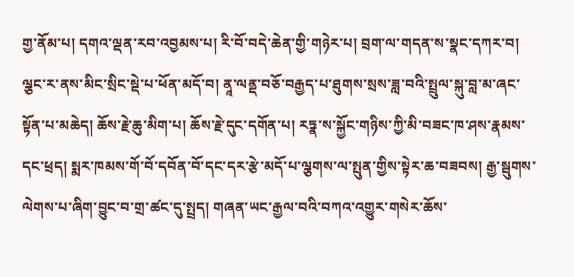གྱ་ནོམ་པ། དགའ་ལྡན་རབ་འབྱམས་པ། རི་བོ་བདེ་ཆེན་གྱི་གཉེར་པ། བྲག་ལ་གདན་ས་སྣང་དཀར་བ། ལྕང་ར་ནས་མིང་སྲིང་སྡེ་པ་ཕོན་མདོ་བ། ནཱ་ལནྡ་བཅོ་བརྒྱད་པ་ཐུགས་སྲས་ཟླ་བའི་སྤྲུལ་སྐུ་བླ་མ་ཞང་སྟོན་པ་མཆེད། ཆོས་རྗེ་ཆུ་མིག་པ། ཆོས་རྗེ་དུང་དགོན་པ། རཏྣ་ས་སྐྱོང་གཉིས་ཀྱི་མི་བཟང་ཁ་ཤས་རྣམས་དང་ཕྲད། སྨར་ཁམས་གོ་བོ་དབོན་བོ་དང་དར་རྩེ་མདོ་པ་ལྕགས་ལ་སྤུན་གྱིས་སྟེར་ཆ་བཟབས། རྒྱ་སྦུགས་ལེགས་པ་ཞིག་བྱུང་བ་གྲ་ཚང་དུ་སྤྲད། གཞན་ཡང་རྒྱལ་བའི་བཀའ་འགྱུར་གསེར་ཆོས་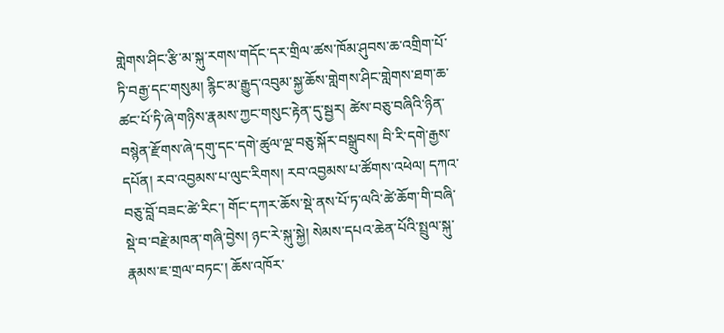གླེགས་ཤིང་རྩི་མ་སྐུ་རགས་གདོང་དར་གྲིལ་ཚས་ཁོམ་ཤུབས་ཆ་འགྲིག་པོ་ཏི་བརྒྱ་དང་གསུམ། རྙིང་མ་རྒྱུད་འབུམ་སྐྱ་ཆོས་གླེགས་ཤིང་གླེགས་ཐག་ཆ་ཚང་པོ་ཏི་ཞེ་གཉིས་རྣམས་ཀྱང་གསུང་རྟེན་དུ་སྦྱར། ཚེས་བཅུ་བཞིའི་ཉིན་བསྙེན་རྫོགས་ཞེ་དགུ་དང་དགེ་ཚུལ་ལྔ་བཅུ་སྐོར་བསྒྲུབས། བི་རི་དགེ་རྒྱས་དཔོན། རབ་འབྱམས་པ་ལུང་རིགས། རབ་འབྱམས་པ་ཚོགས་འཕེལ། དཀའ་བཅུ་བློ་བཟང་ཚེ་རིང་། གོང་དཀར་ཆོས་སྡེ་ནས་པོ་ཏ་ལའི་ཚེ་ཆོག་གི་བཞི་སྡེ་བ་བརྗེ་མཁན་གཞི་བྱེས། ཉང་རེ་སྐུ་སྐྱེ། སེམས་དཔའ་ཆེན་པོའི་སྤྲུལ་སྐུ་རྣམས་ཇ་གྲལ་བཏང་། ཆོས་འཁོར་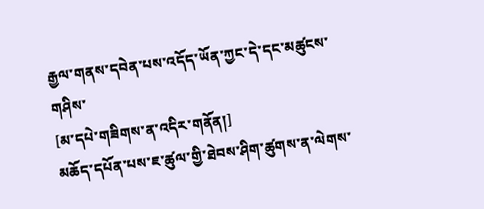རྒྱལ་གནས་དབེན་པས་འདོད་ཡོན་ཀྱང་དེ་དང་མཚུངས་གཤིས་
[མ་དཔེ་གཟིགས་ན་འདིར་གནོན།]
མཆོད་དཔོན་པས་ཇ་ཚུལ་གྱི་ཐེབས་ཤིག་ཚུགས་ན་ལེགས་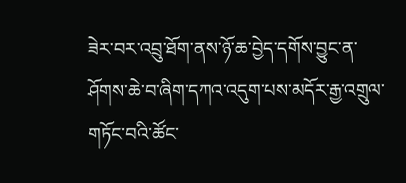ཟེར་བར་འབྲུ་ཐོག་ནས་ཉོ་ཆ་བྱེད་དགོས་བྱུང་ན་ཤོགས་ཆེ་བ་ཞིག་དཀའ་འདུག་པས་མདོར་རྒྱ་འགྲུལ་གཏོང་བའི་ཚོང་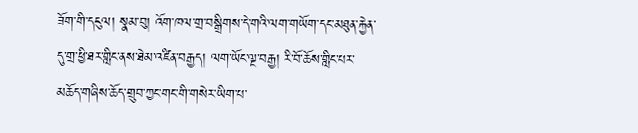ཟོག་གི་དངུལ། སྣམ་བུ། འོག་ཁལ་གྲ་བསྒྲིགས་དེ་གའི་ལག་གཡོག་དང་མཐུན་རྐྱེན་དུ་གྲ་ཕྱི་ཐར་གླིང་ནས་ཐེམ་འཛིན་བརྒྱད། ལག་ཡོང་ལྔ་བརྒྱ། རི་བོ་ཆོས་གླིང་པར་མཆོད་གཞིས་ཆོད་གྲུབ་ཀྱང་གང་གི་གསེར་ཡིག་པ་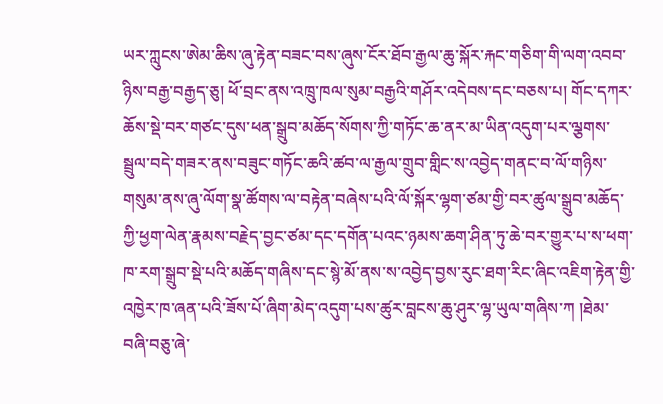ཡར་ཀླུངས་ཨེམ་ཆིས་ཞུ་རྟེན་བཟང་བས་ཞུས་ངོར་ཐོབ་རྒྱལ་ཆུ་སྐོར་རྐང་གཅིག་གི་ལག་འབབ་ཉིས་བརྒྱ་བརྒྱད་ཅུ། ཕོ་བྲང་ནས་འཁྲུ་ཁལ་སུམ་བརྒྱའི་གཤོར་འདེབས་དང་བཅས་པ། གོང་དཀར་ཆོས་སྡེ་བར་གཙང་དུས་ཕན་སྒྲུབ་མཆོད་སོགས་ཀྱི་གཏོང་ཆ་ནར་མ་ཡིན་འདུག་པར་ལྕགས་སྦྲུལ་བདེ་གཟར་ནས་བཟུང་གཏོང་ཆའི་ཚབ་ལ་རྒྱལ་གྲུབ་གླིང་ས་འབྱེད་གནང་བ་ལོ་གཉིས་གསུམ་ནས་ཞུ་ལོག་སྣ་ཚོགས་ལ་བརྟེན་བཞེས་པའི་ལོ་སྐོར་ལྷག་ཙམ་གྱི་བར་ཚུལ་སྒྲུབ་མཆོད་ཀྱི་ཕྱག་ལེན་རྣམས་བརྗེད་བྱང་ཙམ་དང་དགོན་པའང་ཉམས་ཆག་ཤིན་ཏུ་ཆེ་བར་གྱུར་པ་ས་ཕག་ཁ་རག་སྒྲུབ་སྡེ་པའི་མཆོད་གཞིས་དང་སྙེ་མོ་ནས་ས་འབྱེད་བྱས་རུང་ཐག་རིང་ཞིང་འཇིག་རྟེན་གྱི་འཁྱེར་ཁ་ཞན་པའི་ཟོས་པོ་ཞིག་མེད་འདུག་པས་ཚུར་བླངས་ཆུ་ཤུར་ལྷ་ཡུལ་གཞིས་ཀ །ཐེམ་བཞི་བཅུ་ཞེ་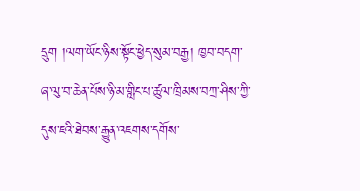དྲུག །ལག་ཡོང་ཉིས་སྟོང་ཕྱེད་སུམ་བརྒྱ། ཁྱབ་བདག་ཞ་ལུ་བ་ཆེན་པོས་ཉི་མ་གླིང་པ་ཚུལ་ཁྲིམས་བཀྲ་ཤིས་ཀྱི་དུས་ཇའི་ཐེབས་རྒྱུན་འཇགས་དགོས་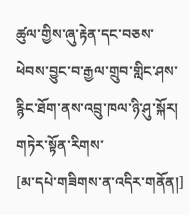ཚུལ་གྱིས་ཞུ་རྟེན་དང་བཅས་ཕེབས་བྱུང་བ་རྒྱལ་གྲུབ་གླིང་ཤས་རྙིང་ཐོག་ནས་འབྲུ་ཁལ་ཉི་ཤུ་སྐོར། གཏེར་སྟོན་རིགས་
[མ་དཔེ་གཟིགས་ན་འདིར་གནོན།]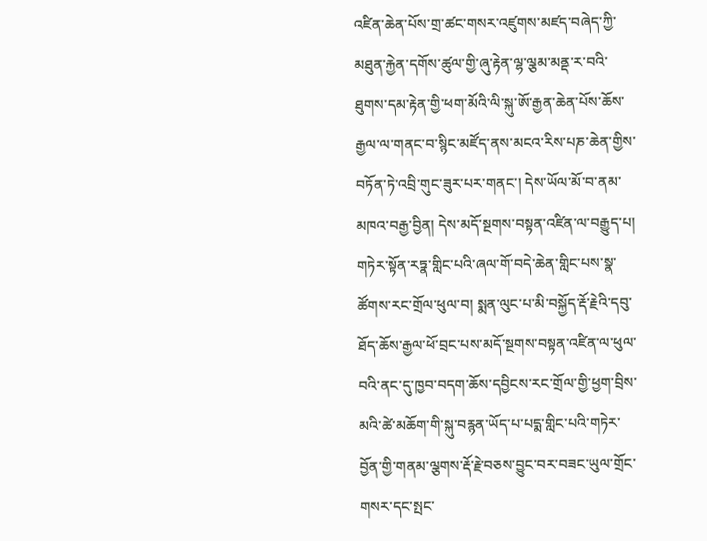འཛིན་ཆེན་པོས་གྲ་ཚང་གསར་འཛུགས་མཛད་བཞེད་ཀྱི་མཐུན་རྐྱེན་དགོས་ཚུལ་གྱི་ཞུ་རྟེན་ལྷ་ལྕམ་མནྡ་ར་བའི་ཐུགས་དམ་རྟེན་གྱི་ཕག་མོའི་ལི་སྐུ་ཨོ་རྒྱན་ཆེན་པོས་ཆོས་རྒྱལ་ལ་གནང་བ་སྙིང་མཛོད་ནས་མངའ་རིས་པཎ་ཆེན་གྱིས་བཏོན་ཏེ་འབྲི་གུང་ཟུར་པར་གནང་། དེས་ཡོལ་མོ་བ་ནམ་མཁའ་བརྒྱ་བྱིན། དེས་མདོ་སྔགས་བསྟན་འཛིན་ལ་བརྒྱུད་པ། གཏེར་སྟོན་རཏྣ་གླིང་པའི་ཞལ་གོ་བདེ་ཆེན་གླིང་པས་སྣ་ཚོགས་རང་གྲོལ་ཕུལ་བ། སྨན་ལུང་པ་མི་བསྐྱོད་རྡོ་རྗེའི་དབུ་ཐོད་ཆོས་རྒྱལ་ཕོ་བྲང་པས་མདོ་སྔགས་བསྟན་འཛིན་ལ་ཕུལ་བའི་ནང་དུ་ཁྱབ་བདག་ཆོས་དབྱིངས་རང་གྲོལ་གྱི་ཕྱག་བྲིས་མའི་ཚེ་མཆོག་གི་སྐུ་བརྙན་ཡོད་པ་པདྨ་གླིང་པའི་གཏེར་བྱོན་གྱི་གནམ་ལྕགས་རྡོ་རྗེ་བཅས་བྱུང་བར་བཟང་ཡུལ་གྲོང་གསར་དང་སྤང་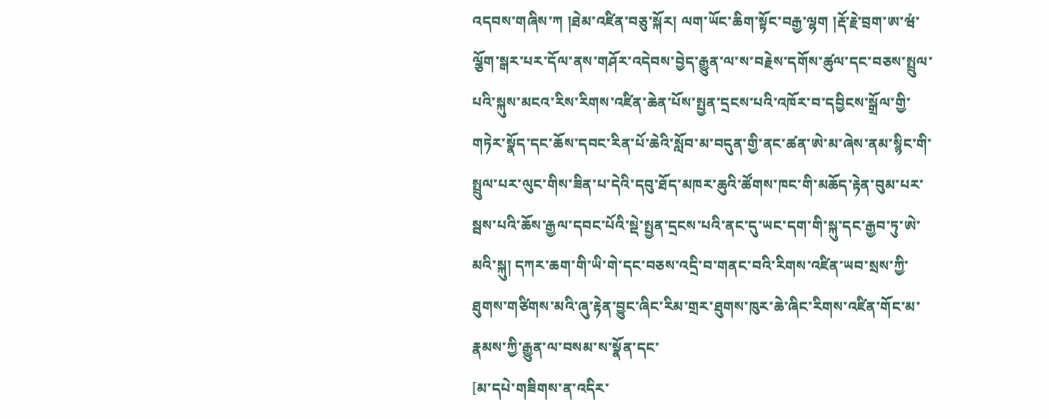འདབས་གཞིས་ཀ །ཐེམ་འཛིན་བཅུ་སྐོར། ལག་ཡོང་ཆིག་སྟོང་བརྒྱ་ལྷག །རྡོ་རྗེ་བྲག་ཨ་ཝཾ་ལྕོག་སྒར་པར་དོལ་ནས་གཤོར་འདེབས་བྱེད་རྒྱུན་ལ་ས་བརྗེས་དགོས་ཚུལ་དང་བཅས་སྤྲུལ་པའི་སྐུས་མངའ་རིས་རིགས་འཛིན་ཆེན་པོས་སྤྱན་དྲངས་པའི་འཁོར་བ་དབྱིངས་སྒྲོལ་གྱི་གཏེར་སྣོད་དང་ཆོས་དབང་རིན་པོ་ཆེའི་སློབ་མ་བདུན་གྱི་ནང་ཚན་ཨེ་མ་ཞེས་ནམ་སྙིང་གི་སྤྲུལ་པར་ལུང་གིས་ཟིན་པ་དེའི་དབུ་ཐོད་མཁར་ཆུའི་ཚོགས་ཁང་གི་མཆོད་རྟེན་བུམ་པར་སྦས་པའི་ཆོས་རྒྱལ་དབང་པོའི་སྡེ་སྤྱན་དྲངས་པའི་ནང་དུ་ཡང་དག་གི་སྐུ་དང་རྒྱབ་ཏུ་ཨེ་མའི་སྐུ། དཀར་ཆག་གི་ཡི་གེ་དང་བཅས་འདྲི་བ་གནང་བའི་རིགས་འཛིན་ཡབ་སྲས་ཀྱི་ཐུགས་གཙིགས་མའི་ཞུ་རྟེན་བྱུང་ཞིང་རིམ་གྲར་ཐུགས་ཁུར་ཆེ་ཞིང་རིགས་འཛིན་གོང་མ་རྣམས་ཀྱི་རྒྱུན་ལ་བསམ་ས་སྣོན་དང་
[མ་དཔེ་གཟིགས་ན་འདིར་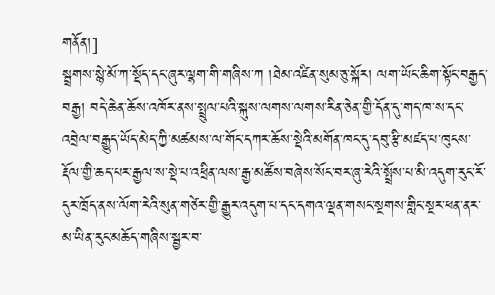གནོན།]
སྦྲགས་སྙེ་མོ་ཀ་སྡོད་དང་ཞུར་ལྷག་གི་གཞིས་ཀ །ཐེམ་འཛིན་སུམ་ཅུ་སྐོར། ལག་ཡོང་ཆིག་སྟོང་བརྒྱད་བརྒྱ། བདེ་ཆེན་ཆོས་འཁོར་ནས་སྤྲུལ་པའི་སྐུས་ལགས་ལགས་རིན་ཅེན་གྱི་དོན་དུ་གད་ཁ་ས་དང་འབྲེལ་བརྒྱུད་ཡོད་མེད་ཀྱི་མཚམས་ལ་གོང་དཀར་ཆོས་སྡེའི་མགོན་ཁང་དུ་དབུ་རྩི་མཛད་པ་ཁུངས་རྡོལ་གྱི་ཆད་པར་རྒྱལ་ས་སྡེ་པ་འཕྲིན་ལས་རྒྱ་མཚོས་བཞེས་སོང་བར་ཞུ་རེའི་སྤྲོས་པ་མི་འདུག་རུང་རོ་དུར་ཁྲོད་ནས་ལོག་རེའི་སུན་གཙེར་གྱི་རྒྱུར་འདུག་པ་དང་དགའ་ལྡན་གསང་སྔགས་གླིང་སྔར་ཕན་ནར་མ་ཡིན་རུང་མཆོད་གཞིས་སྦྱར་བ་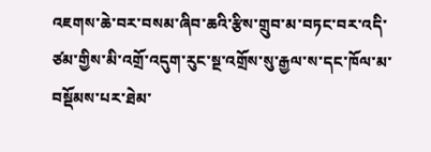འཇགས་ཆེ་བར་བསམ་ཞིབ་ཆའི་རྩིས་གྲུབ་མ་བཏང་བར་འདི་ཙམ་གྱིས་མི་འགྲོ་འདུག་རུང་སྔ་འགྲོས་སུ་རྒྱལ་ས་དང་ཁོལ་མ་བསྡོམས་པར་ཐེམ་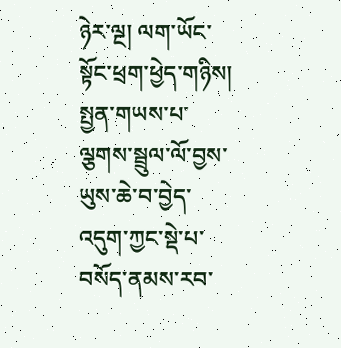ཉེར་ལྔ། ལག་ཡོང་སྟོང་ཕྲག་ཕྱེད་གཉིས། སྤྱན་གཡས་པ་ལྕགས་སྦྲུལ་ལོ་བྱས་ཡུས་ཆེ་བ་བྱེད་འདུག་ཀྱང་སྡེ་པ་བསོད་ནམས་རབ་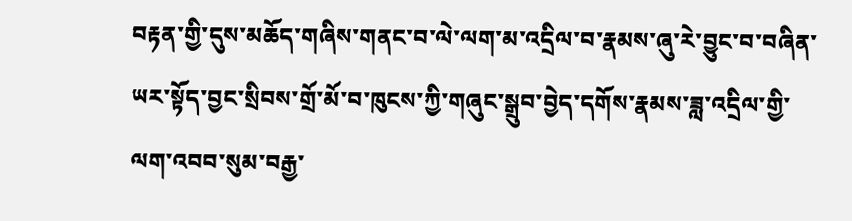བརྟན་གྱི་དུས་མཆོད་གཞིས་གནང་བ་ལེ་ལག་མ་འདྲིལ་བ་རྣམས་ཞུ་རེ་བྱུང་བ་བཞིན་ཡར་སྟོད་བྱང་སྲིབས་གྲོ་མོ་བ་ཁུངས་ཀྱི་གཞུང་སྒྲུབ་བྱེད་དགོས་རྣམས་ཟླ་འདྲིལ་གྱི་ལག་འབབ་སུམ་བརྒྱ་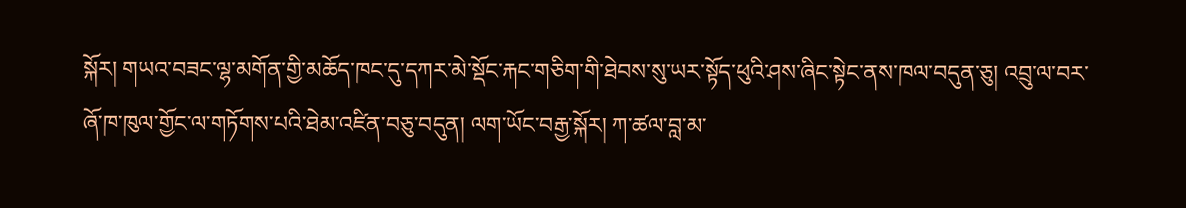སྐོར། གཡའ་བཟང་ལྷ་མགོན་གྱི་མཆོད་ཁང་དུ་དཀར་མེ་སྡོང་རྐང་གཅིག་གི་ཐེབས་སུ་ཡར་སྟོད་ཕུའི་ཤས་ཞིང་སྟེང་ནས་ཁལ་བདུན་ཅུ། འབྲུ་ལ་བར་ཞོ་ཁ་ཁུལ་གྱོང་ལ་གཏོགས་པའི་ཐེམ་འཛིན་བཅུ་བདུན། ལག་ཡོང་བརྒྱ་སྐོར། ཀ་ཚལ་བླ་མ་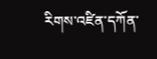རིགས་འཛིན་དཀོན་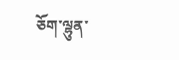ཅོག་ལྷུན་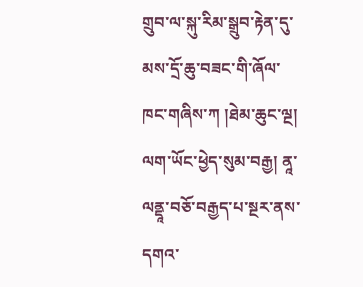གྲུབ་ལ་སྐུ་རིམ་སྒྲུབ་རྟེན་དུ་མས་དྲོ་ཆུ་བཟང་གི་ཞོལ་ཁང་གཞིས་ཀ །ཐེམ་ཆུང་ལྔ། ལག་ཡོང་ཕྱེད་སུམ་བརྒྱ། ནཱ་ལནྡཱ་བཅོ་བརྒྱད་པ་སྔར་ནས་དགའ་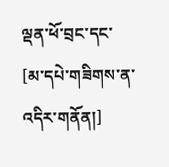ལྡན་ཕོ་བྲང་དང་
[མ་དཔེ་གཟིགས་ན་འདིར་གནོན།]